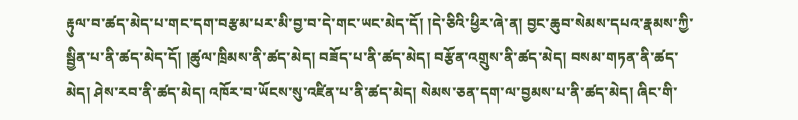རྟུལ་བ་ཚད་མེད་པ་གང་དག་བརྩམ་པར་མི་བྱ་བ་དེ་གང་ཡང་མེད་དོ། །དེ་ཅིའི་ཕྱིར་ཞེ་ན། བྱང་ཆུབ་སེམས་དཔའ་རྣམས་ཀྱི་སྦྱིན་པ་ནི་ཚད་མེད་དོ། །ཚུལ་ཁྲིམས་ནི་ཚད་མེད། བཟོད་པ་ནི་ཚད་མེད། བརྩོན་འགྲུས་ནི་ཚད་མེད། བསམ་གཏན་ནི་ཚད་མེད། ཤེས་རབ་ནི་ཚད་མེད། འཁོར་བ་ཡོངས་སུ་འཛིན་པ་ནི་ཚད་མེད། སེམས་ཅན་དག་ལ་བྱམས་པ་ནི་ཚད་མེད། ཞིང་གི་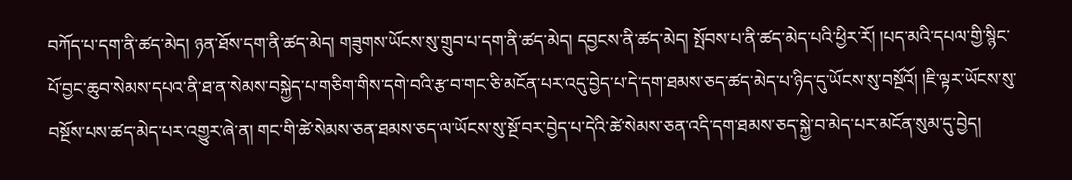བཀོད་པ་དག་ནི་ཚད་མེད། ཉན་ཐོས་དག་ནི་ཚད་མེད། གཟུགས་ཡོངས་སུ་གྲུབ་པ་དག་ནི་ཚད་མེད། དབྱངས་ནི་ཚད་མེད། སྤོབས་པ་ནི་ཚད་མེད་པའི་ཕྱིར་རོ། །པད་མའི་དཔལ་གྱི་སྙིང་པོ་བྱང་ཆུབ་སེམས་དཔའ་ནི་ཐ་ན་སེམས་བསྐྱེད་པ་གཅིག་གིས་དགེ་བའི་རྩ་བ་གང་ཅི་མངོན་པར་འདུ་བྱེད་པ་དེ་དག་ཐམས་ཅད་ཚད་མེད་པ་ཉིད་དུ་ཡོངས་སུ་བསྔོའོ། །ཇི་ལྟར་ཡོངས་སུ་བསྔོས་པས་ཚད་མེད་པར་འགྱུར་ཞེ་ན། གང་གི་ཚེ་སེམས་ཅན་ཐམས་ཅད་ལ་ཡོངས་སུ་སྔོ་བར་བྱེད་པ་དེའི་ཚེ་སེམས་ཅན་འདི་དག་ཐམས་ཅད་སྐྱེ་བ་མེད་པར་མངོན་སུམ་དུ་བྱེད།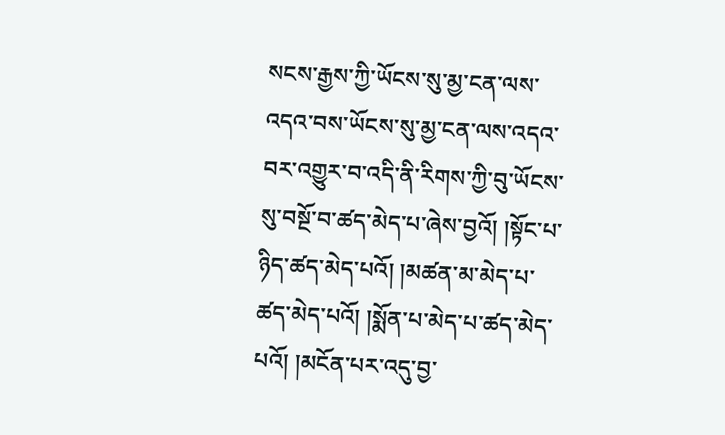སངས་རྒྱས་ཀྱི་ཡོངས་སུ་མྱ་ངན་ལས་འདའ་བས་ཡོངས་སུ་མྱ་ངན་ལས་འདའ་བར་འགྱུར་བ་འདི་ནི་རིགས་ཀྱི་བུ་ཡོངས་སུ་བསྔོ་བ་ཚད་མེད་པ་ཞེས་བྱའོ། །སྟོང་པ་ཉིད་ཚད་མེད་པའོ། །མཚན་མ་མེད་པ་ཚད་མེད་པའོ། །སྨོན་པ་མེད་པ་ཚད་མེད་པའོ། །མངོན་པར་འདུ་བྱ་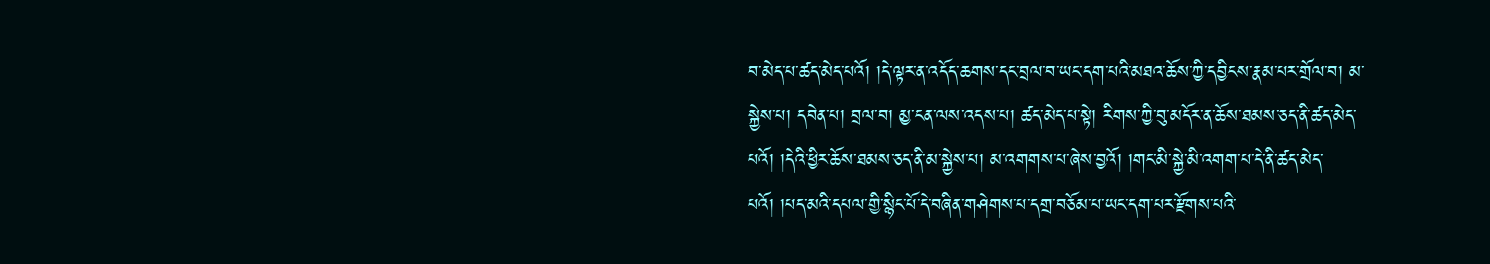བ་མེད་པ་ཚད་མེད་པའོ། །དེ་ལྟར་ན་འདོད་ཆགས་དང་བྲལ་བ་ཡང་དག་པའི་མཐའ་ཆོས་ཀྱི་དབྱིངས་རྣམ་པར་གྲོལ་བ། མ་སྐྱེས་པ། དབེན་པ། བྲལ་བ། མྱ་ངན་ལས་འདས་པ། ཚད་མེད་པ་སྟེ། རིགས་ཀྱི་བུ་མདོར་ན་ཆོས་ཐམས་ཅད་ནི་ཚད་མེད་པའོ། །དེའི་ཕྱིར་ཆོས་ཐམས་ཅད་ནི་མ་སྐྱེས་པ། མ་འགགས་པ་ཞེས་བྱའོ། །གང་མི་སྐྱེ་མི་འགག་པ་དེ་ནི་ཚད་མེད་པའོ། །པད་མའི་དཔལ་གྱི་སྙིང་པོ་དེ་བཞིན་གཤེགས་པ་དགྲ་བཅོམ་པ་ཡང་དག་པར་རྫོགས་པའི་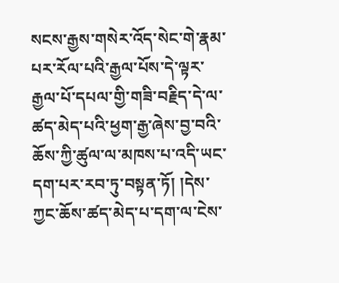སངས་རྒྱས་གསེར་འོད་སེང་གེ་རྣམ་པར་རོལ་པའི་རྒྱལ་པོས་དེ་ལྟར་རྒྱལ་པོ་དཔལ་གྱི་གཟི་བརྗིད་དེ་ལ་ཚད་མེད་པའི་ཕྱག་རྒྱ་ཞེས་བྱ་བའི་ཆོས་ཀྱི་ཚུལ་ལ་མཁས་པ་འདི་ཡང་དག་པར་རབ་ཏུ་བསྟན་ཏོ། །དེས་ཀྱང་ཆོས་ཚད་མེད་པ་དག་ལ་ངེས་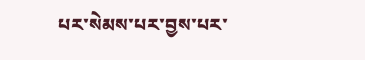པར་སེམས་པར་བྱས་པར་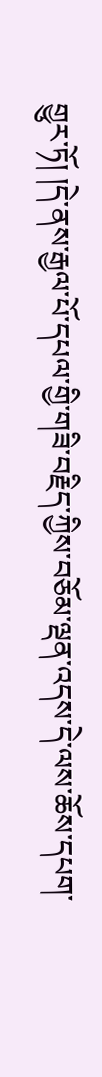གྱུར་ཏོ། །དེ་ནས་རྒྱལ་པོ་དཔལ་གྱི་གཟི་བརྗིད་ཀྱིས་བཅོམ་ལྡན་འདས་དེ་ལས་ཆོས་དཔག་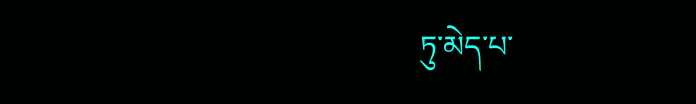ཏུ་མེད་པ་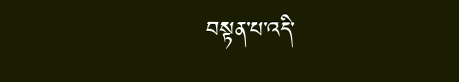བསྟན་པ་འདི་